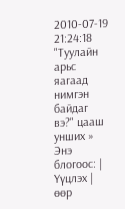2010-07-19 21:24:18
"Туулайн арьс яагаад нимгэн байдаг вэ?" цааш унших »
Энэ блогоос: | Үүцлэх | өөр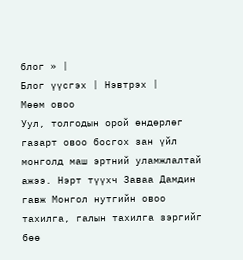блог » |
Блог үүсгэх | Нэвтрэх |
Мөөм овоо
Уул, толгодын орой өндөрлөг газарт овоо босгох зан үйл монголд маш эртний уламжлалтай ажээ. Нэрт түүхч Заваа Дамдин гавж Монгол нутгийн овоо тахилга, галын тахилга зэргийг бөө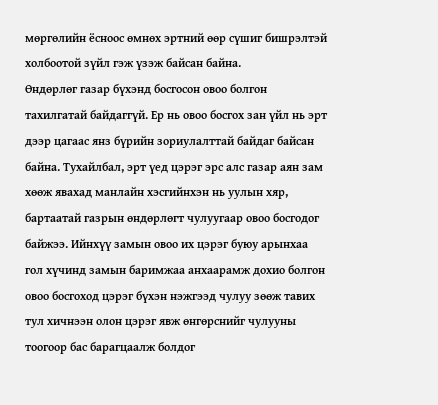мөргөлийн ёсноос өмнөх эртний өөр сүшиг бишрэлтэй холбоотой зүйл гэж үзэж байсан байна.
Өндөрлөг газар бүхэнд босгосон овоо болгон тахилгатай байдаггүй. Ер нь овоо босгох зан үйл нь эрт дээр цагаас янз бүрийн зориулалттай байдаг байсан байна. Тухайлбал, эрт үед цэрэг эрс алс газар аян зам хөөж явахад манлайн хэсгийнхэн нь уулын хяр, бартаатай газрын өндөрлөгт чулуугаар овоо босгодог байжээ. Ийнхүү замын овоо их цэрэг буюу арынхаа гол хүчинд замын баримжаа анхаарамж дохио болгон овоо босгоход цэрэг бүхэн нэжгээд чулуу зөөж тавих тул хичнээн олон цэрэг явж өнгөрснийг чулууны тоогоор бас барагцаалж болдог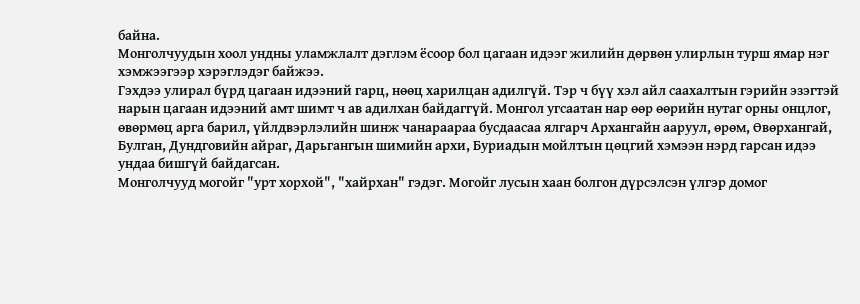байна.
Монголчуудын хоол ундны уламжлалт дэглэм ёсоор бол цагаан идээг жилийн дөрвөн улирлын турш ямар нэг хэмжээгээр хэрэглэдэг байжээ.
Гэхдээ улирал бүрд цагаан идээний гарц, нөөц харилцан адилгүй. Тэр ч бүү хэл айл саахалтын гэрийн эзэгтэй нарын цагаан идээний амт шимт ч ав адилхан байдаггүй. Монгол угсаатан нар өөр өөрийн нутаг орны онцлог, өвөрмөц арга барил, үйлдвэрлэлийн шинж чанараараа бусдаасаа ялгарч Архангайн ааруул, өрөм, Өвөрхангай, Булган, Дундговийн айраг, Дарьгангын шимийн архи, Буриадын мойлтын цөцгий хэмээн нэрд гарсан идээ ундаа бишгүй байдагсан.
Монголчууд могойг "урт хорхой", "хайрхан" гэдэг. Могойг лусын хаан болгон дүрсэлсэн үлгэр домог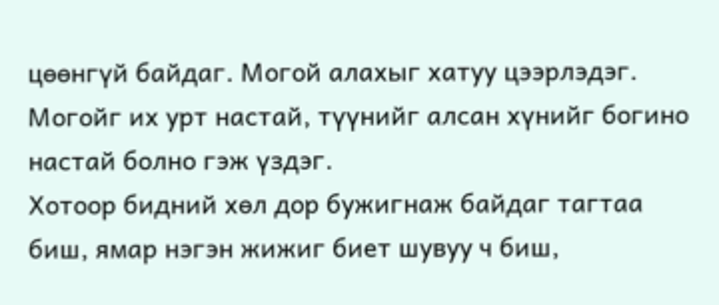цөөнгүй байдаг. Могой алахыг хатуу цээрлэдэг. Могойг их урт настай, түүнийг алсан хүнийг богино настай болно гэж үздэг.
Хотоор бидний хөл дор бужигнаж байдаг тагтаа биш, ямар нэгэн жижиг биет шувуу ч биш,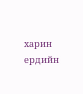харин ердийн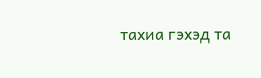тахиа гэхэд та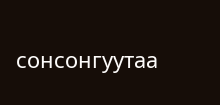сонсонгуутаа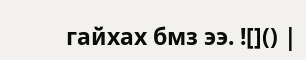гайхах бмз ээ. ![]() |